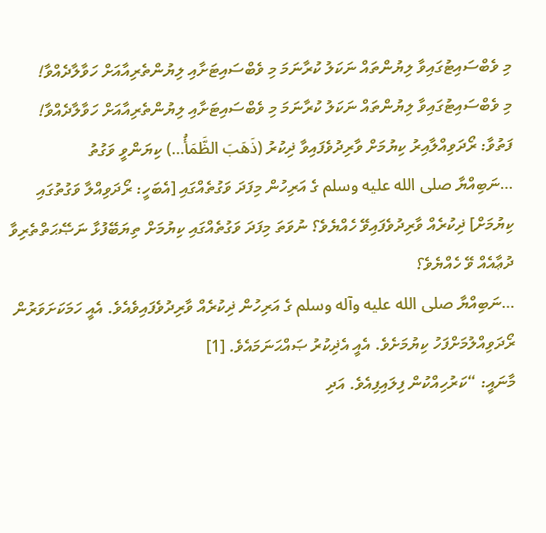މި ވެބްސައިޓުގައިވާ ލިޔުންތައް ނަކަލު ކުރާނަމަ މި ވެބްސައިޓަށާއި ލިޔުންތެރިއާއަށް ހަވާލާދެއްވާ!
މި ވެބްސައިޓުގައިވާ ލިޔުންތައް ނަކަލު ކުރާނަމަ މި ވެބްސައިޓަށާއި ލިޔުންތެރިއާއަށް ހަވާލާދެއްވާ!
ފަތުވާ: ރޯދަވިއްލާއިރު ކިޔުމަށް ވާރިދުވެފައިވާ ޛިކުރު (ذَهَبَ الظَّمَأُ…) ކިޔަންވީ ވަގުތު
…ނަބިއްޔާ صلى الله عليه وسلم ގެ އަރިހުން މިފަދަ ވަގުތެއްގައި [އެބަހީ: ރޯދަވިއްލާ ވަގުތުގައި ކިޔުމަށް] ޛިކުރެއް ވާރިދުވެފައިވޭ ހެއްޔެވެ؟ ނުވަތަ މިފަދަ ވަގުތެއްގައި ކިޔުމަށް ތިޔަބޭފުޅާ ނަޞޭޙަތްތެރިވާ ދުޢާއެއް ވޭ ހެއްޔެވެ؟
…ނަބިއްޔާ صلى الله عليه وآله وسلم ގެ އަރިހުން ޛިކުރެއް ވާރިދުވެފައިވެއެވެ. އެއީ ހަމަކަށަވަރުން ރޯދަވިއްލުމަށްފަހު ކިޔުމަށެވެ. އެއީ އެޛިކުރު ޞައްޙަނަމައެވެ. [1]
މާނައީ: “ކަރުހިއްކުން ފިލައިފިއެވެ. އަދި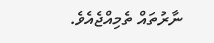ނާރުތައް ތެމިއްޖެއެވެ.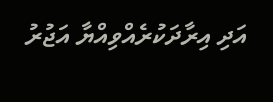އަދި އިރާދަކުރެއްވިއްޔާ އަޖުރު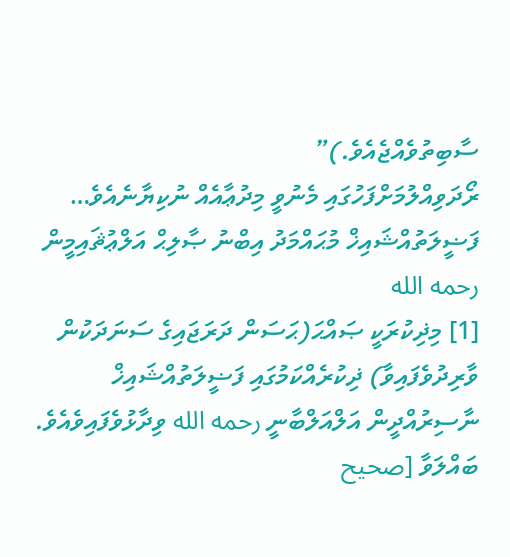ސާބިތުވެއްޖެއެވެ.)”
ރޯދަވިއްލުމަށްފަހުގައި މެނުވީ މިދުޢާއެއް ނުކިޔާނެއެވެ…
ފަޟީލަތުއްޝައިޚް މުޙައްމަދު އިބްނު ޞާލިޙް އަލްޢުޘައިމީން رحمه الله
[1] މިޛިކުރަކީ ޞައްޙަ(ޙަސަން ދަރަޖައިގެ ސަނަދަކުން ވާރިދުވެފައިވާ) ޛިކުރެއްކަމުގައި ފަޟީލަތުއްޝައިޚް ނާސިރުއްދީން އަލްއަލްބާނީ رحمه الله ވިދާޅުވެފައިވެއެވެ. ބައްލަވާ [صحيح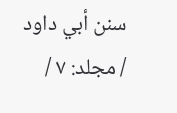سنن أبي داود / مجلد: ٧ /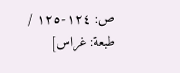ص: ١٢٤-١٢٥ / طبعة: غراس]